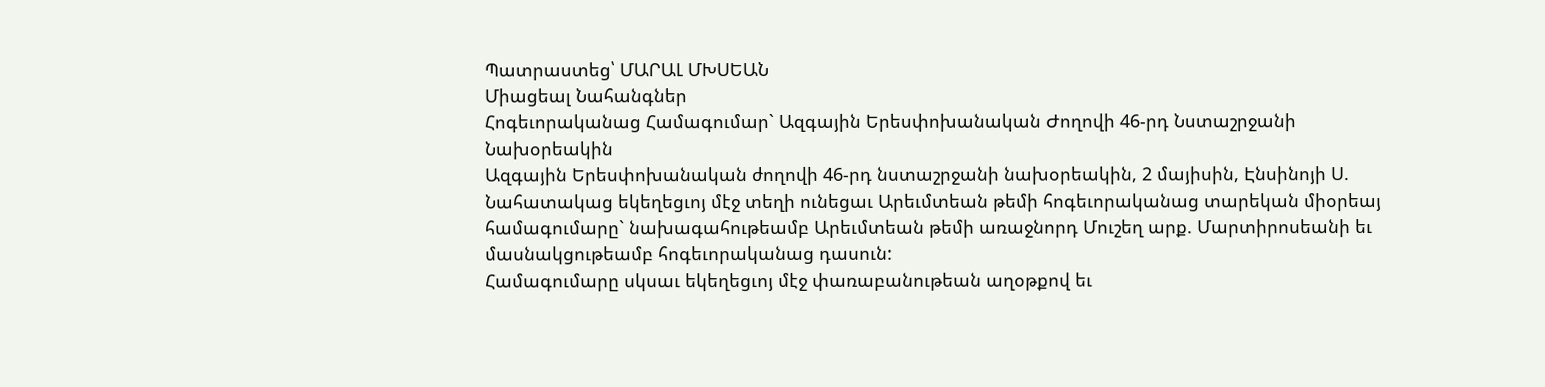Պատրաստեց՝ ՄԱՐԱԼ ՄԽՍԵԱՆ
Միացեալ Նահանգներ
Հոգեւորականաց Համագումար` Ազգային Երեսփոխանական Ժողովի 46-րդ Նստաշրջանի Նախօրեակին
Ազգային Երեսփոխանական ժողովի 46-րդ նստաշրջանի նախօրեակին, 2 մայիսին, Էնսինոյի Ս. Նահատակաց եկեղեցւոյ մէջ տեղի ունեցաւ Արեւմտեան թեմի հոգեւորականաց տարեկան միօրեայ համագումարը` նախագահութեամբ Արեւմտեան թեմի առաջնորդ Մուշեղ արք. Մարտիրոսեանի եւ մասնակցութեամբ հոգեւորականաց դասուն:
Համագումարը սկսաւ եկեղեցւոյ մէջ փառաբանութեան աղօթքով եւ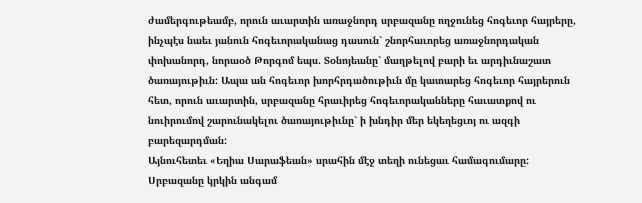ժամերգութեամբ, որուն աւարտին առաջնորդ սրբազանը ողջունեց հոգեւոր հայրերը, ինչպէս նաեւ յանուն հոգեւորականաց դասուն` շնորհաւորեց առաջնորդական փոխանորդ, նորաօծ Թորգոմ եպս. Տօնոյեանը` մաղթելով բարի եւ արդիւնաշատ ծառայութիւն: Ապա ան հոգեւոր խորհրդածութիւն մը կատարեց հոգեւոր հայրերուն հետ, որուն աւարտին, սրբազանը հրաւիրեց հոգեւորականները հաւատքով ու նուիրումով շարունակելու ծառայութիւնը` ի խնդիր մեր եկեղեցւոյ ու ազգի բարեզարդման:
Այնուհետեւ «Եղիա Սարաֆեան» սրահին մէջ տեղի ունեցաւ համագումարը:
Սրբազանը կրկին անգամ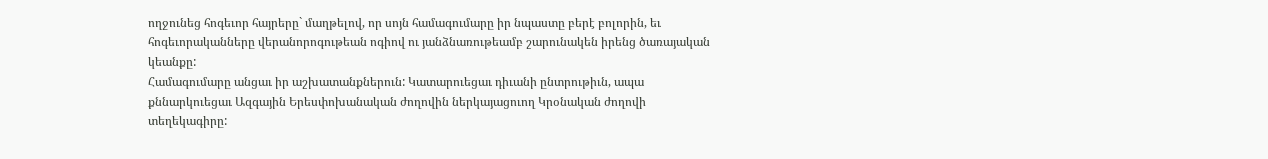ողջունեց հոգեւոր հայրերը` մաղթելով, որ սոյն համագումարը իր նպաստը բերէ բոլորին, եւ հոգեւորականները վերանորոգութեան ոգիով ու յանձնառութեամբ շարունակեն իրենց ծառայական կեանքը:
Համագումարը անցաւ իր աշխատանքներուն: Կատարուեցաւ դիւանի ընտրութիւն, ապա քննարկուեցաւ Ազգային Երեսփոխանական ժողովին ներկայացուող Կրօնական ժողովի տեղեկագիրը: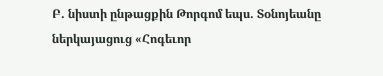Բ. նիստի ընթացքին Թորգոմ եպս. Տօնոյեանը ներկայացուց «Հոգեւոր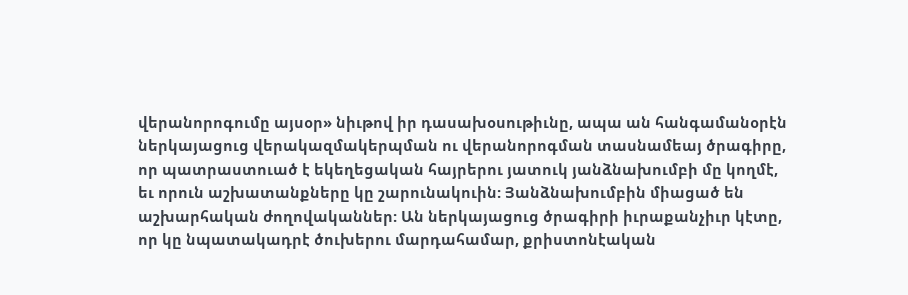վերանորոգումը այսօր» նիւթով իր դասախօսութիւնը, ապա ան հանգամանօրէն ներկայացուց վերակազմակերպման ու վերանորոգման տասնամեայ ծրագիրը, որ պատրաստուած է եկեղեցական հայրերու յատուկ յանձնախումբի մը կողմէ, եւ որուն աշխատանքները կը շարունակուին: Յանձնախումբին միացած են աշխարհական ժողովականներ: Ան ներկայացուց ծրագիրի իւրաքանչիւր կէտը, որ կը նպատակադրէ ծուխերու մարդահամար, քրիստոնէական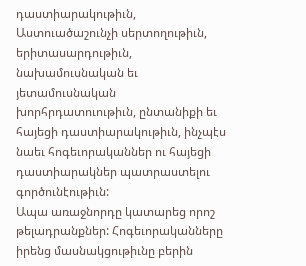դաստիարակութիւն, Աստուածաշունչի սերտողութիւն, երիտասարդութիւն, նախամուսնական եւ յետամուսնական խորհրդատուութիւն, ընտանիքի եւ հայեցի դաստիարակութիւն, ինչպէս նաեւ հոգեւորականներ ու հայեցի դաստիարակներ պատրաստելու գործունէութիւն:
Ապա առաջնորդը կատարեց որոշ թելադրանքներ: Հոգեւորականները իրենց մասնակցութիւնը բերին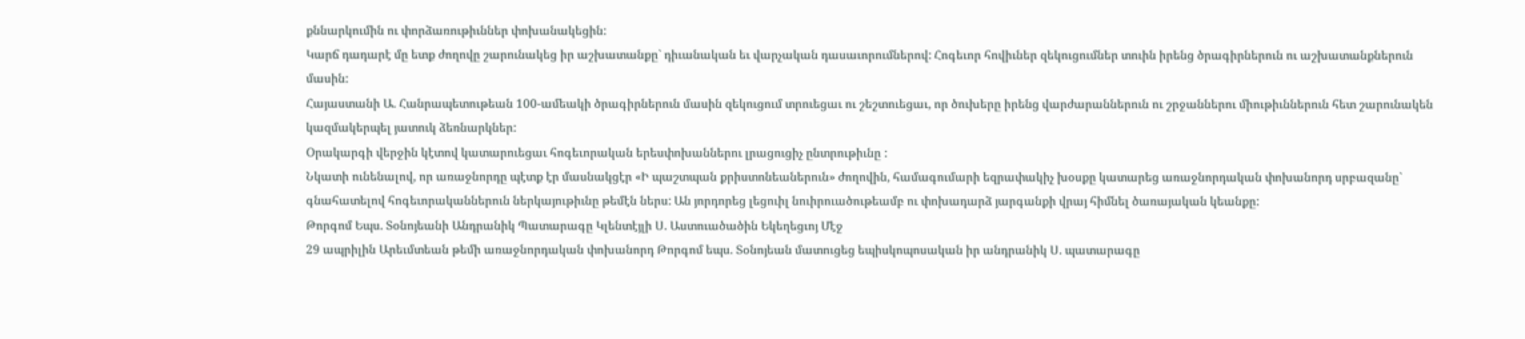քննարկումին ու փորձառութիւններ փոխանակեցին:
Կարճ դադարէ մը ետք ժողովը շարունակեց իր աշխատանքը` դիւանական եւ վարչական դասաւորումներով: Հոգեւոր հովիւներ զեկուցումներ տուին իրենց ծրագիրներուն ու աշխատանքներուն մասին:
Հայաստանի Ա. Հանրապետութեան 100-ամեակի ծրագիրներուն մասին զեկուցում տրուեցաւ ու շեշտուեցաւ, որ ծուխերը իրենց վարժարաններուն ու շրջաններու միութիւններուն հետ շարունակեն կազմակերպել յատուկ ձեռնարկներ:
Օրակարգի վերջին կէտով կատարուեցաւ հոգեւորական երեսփոխաններու լրացուցիչ ընտրութիւնը :
Նկատի ունենալով, որ առաջնորդը պէտք էր մասնակցէր «Ի պաշտպան քրիստոնեաներուն» ժողովին, համագումարի եզրափակիչ խօսքը կատարեց առաջնորդական փոխանորդ սրբազանը` գնահատելով հոգեւորականներուն ներկայութիւնը թեմէն ներս: Ան յորդորեց լեցուիլ նուիրուածութեամբ ու փոխադարձ յարգանքի վրայ հիմնել ծառայական կեանքը:
Թորգոմ Եպս. Տօնոյեանի Անդրանիկ Պատարագը Կլենտէյլի Ս. Աստուածածին Եկեղեցւոյ Մէջ
29 ապրիլին Արեւմտեան թեմի առաջնորդական փոխանորդ Թորգոմ եպս. Տօնոյեան մատուցեց եպիսկոպոսական իր անդրանիկ Ս. պատարագը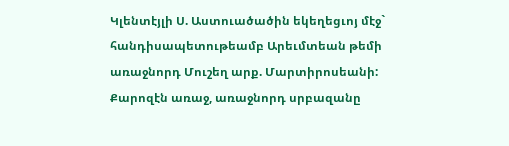Կլենտէյլի Ս. Աստուածածին եկեղեցւոյ մէջ` հանդիսապետութեամբ Արեւմտեան թեմի առաջնորդ Մուշեղ արք. Մարտիրոսեանի:
Քարոզէն առաջ, առաջնորդ սրբազանը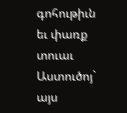գոհութիւն եւ փառք տուաւ Աստուծոյ` այս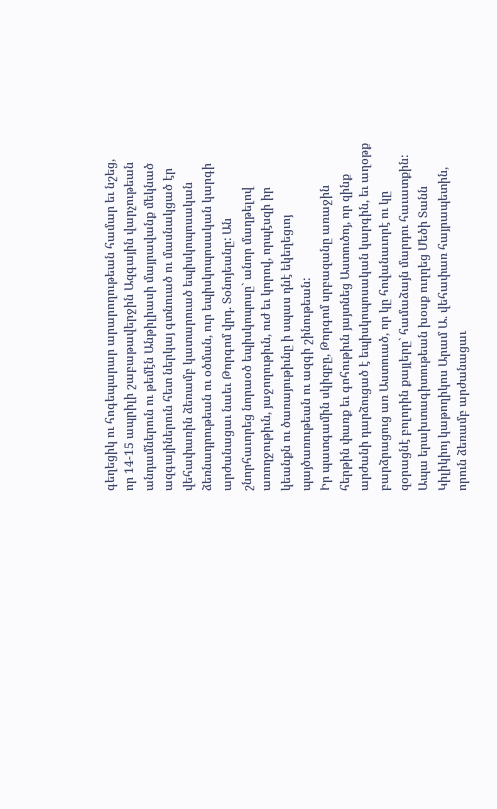գեղեցիկ ու հոգեպարար արարողութեան համար եւ նշեց, որ 14-15 ապրիլի շաբաթավերջին Ազգային վարչութեան անդամներուն ու թեմէն Անթիլիասի մայրավանք մեկնած ազգայիներուն հետ ներկայ գտնուած ու մասնակցած էր վեհափառին ձեռամբ կատարուած եպիսկոպոսական ձեռնադրութեան ու օծման, ուր եպիսկոպոսական կարգի արժանացաւ նաեւ Թորգոմ վրդ. Տօնոյեանը: Ան շնորհաւորեց նորաօծ եպիսկոպոսը` անոր մաղթելով առողջութիւն, յաջողութիւն, ուժ եւ կորով, որպէսզի իր կեանքն ու ծառայութիւնը ի սպաս դնէ եկեղեցւոյ պայծառութեան ու ազգի շինութեան:
Իր պատգամին սկիզբը, Թորգոմ սրբազանը առաջին հերթին փառք եւ գոհութիւն յայտնեց Աստուծոյ, որ զինք արժանի դարձուցած է եպիսկոպոսական կարգին, եւ աղօթք բարձրացուց առ Աստուած, որ կը հովանաւորէ ու կը զօրացնէ բոլորին քայլերը` համաձայն մարդու հաւատքին: Ապա երախտագիտութեան խօսք ուղղեց Մեծի Տանն Կիլիկիոյ կաթողիկոս Արամ Ա. վեհափառ հայրապետին, որուն ձեռամբ արժանացաւ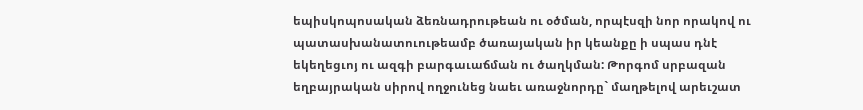եպիսկոպոսական ձեռնադրութեան ու օծման, որպէսզի նոր որակով ու պատասխանատուութեամբ ծառայական իր կեանքը ի սպաս դնէ եկեղեցւոյ ու ազգի բարգաւաճման ու ծաղկման: Թորգոմ սրբազան եղբայրական սիրով ողջունեց նաեւ առաջնորդը` մաղթելով արեւշատ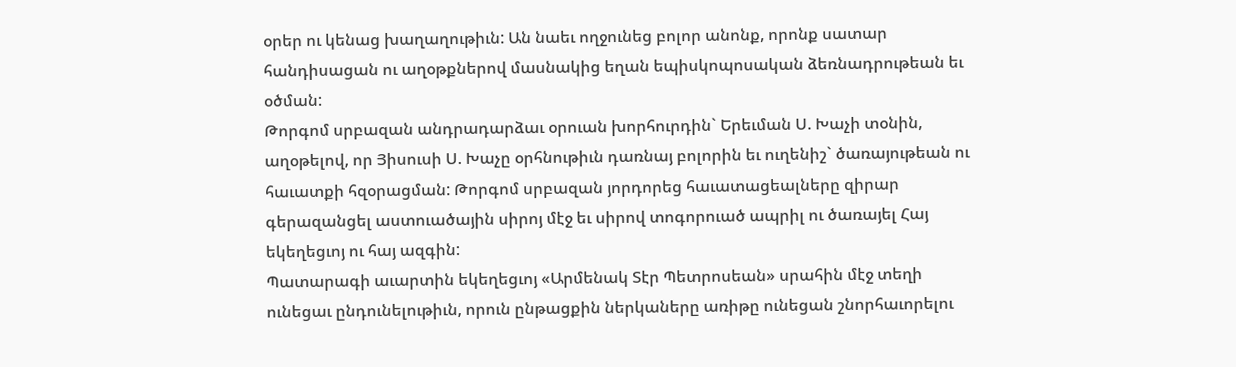օրեր ու կենաց խաղաղութիւն: Ան նաեւ ողջունեց բոլոր անոնք, որոնք սատար հանդիսացան ու աղօթքներով մասնակից եղան եպիսկոպոսական ձեռնադրութեան եւ օծման:
Թորգոմ սրբազան անդրադարձաւ օրուան խորհուրդին` Երեւման Ս. Խաչի տօնին, աղօթելով, որ Յիսուսի Ս. Խաչը օրհնութիւն դառնայ բոլորին եւ ուղենիշ` ծառայութեան ու հաւատքի հզօրացման: Թորգոմ սրբազան յորդորեց հաւատացեալները զիրար գերազանցել աստուածային սիրոյ մէջ եւ սիրով տոգորուած ապրիլ ու ծառայել Հայ եկեղեցւոյ ու հայ ազգին:
Պատարագի աւարտին եկեղեցւոյ «Արմենակ Տէր Պետրոսեան» սրահին մէջ տեղի ունեցաւ ընդունելութիւն, որուն ընթացքին ներկաները առիթը ունեցան շնորհաւորելու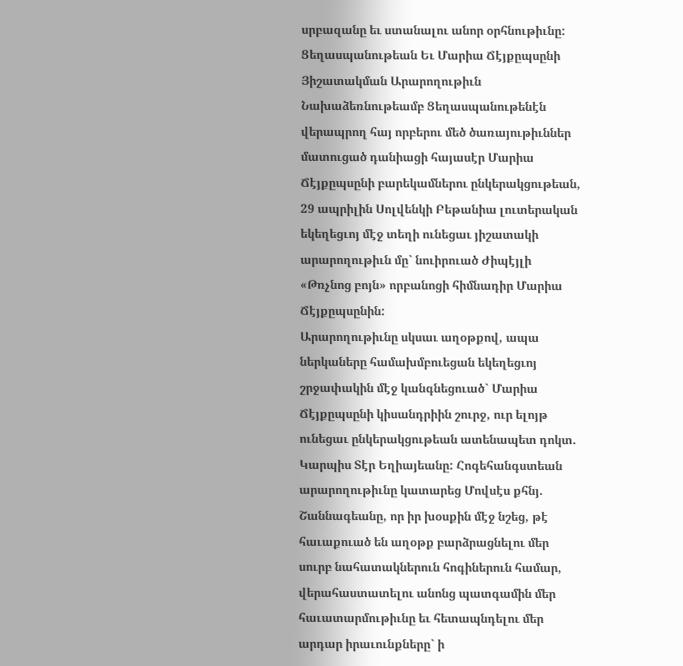սրբազանը եւ ստանալու անոր օրհնութիւնը:
Ցեղասպանութեան Եւ Մարիա Ճէյքըպսընի Յիշատակման Արարողութիւն
Նախաձեռնութեամբ Ցեղասպանութենէն վերապրող հայ որբերու մեծ ծառայութիւններ մատուցած դանիացի հայասէր Մարիա Ճէյքըպսընի բարեկամներու ընկերակցութեան, 29 ապրիլին Սոլվենկի Բեթանիա լուտերական եկեղեցւոյ մէջ տեղի ունեցաւ յիշատակի արարողութիւն մը` նուիրուած Ժիպէյլի «Թռչնոց բոյն» որբանոցի հիմնադիր Մարիա Ճէյքըպսընին:
Արարողութիւնը սկսաւ աղօթքով, ապա ներկաները համախմբուեցան եկեղեցւոյ շրջափակին մէջ կանգնեցուած` Մարիա Ճէյքըպսընի կիսանդրիին շուրջ, ուր ելոյթ ունեցաւ ընկերակցութեան ատենապետ դոկտ. Կարպիս Տէր Եղիայեանը: Հոգեհանգստեան արարողութիւնը կատարեց Մովսէս քհնյ. Շաննագեանը, որ իր խօսքին մէջ նշեց, թէ հաւաքուած են աղօթք բարձրացնելու մեր սուրբ նահատակներուն հոգիներուն համար, վերահաստատելու անոնց պատգամին մեր հաւատարմութիւնը եւ հետապնդելու մեր արդար իրաւունքները` ի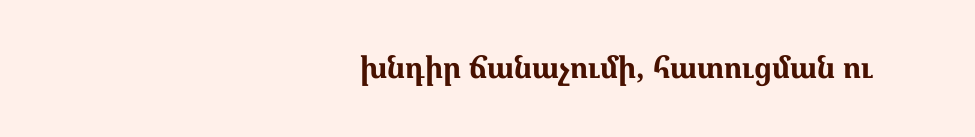խնդիր ճանաչումի, հատուցման ու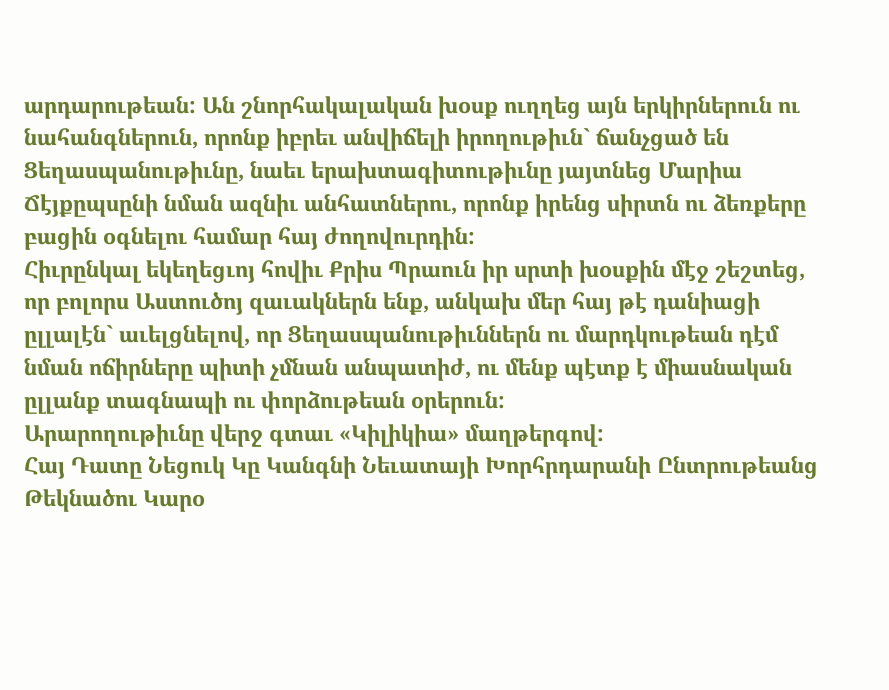արդարութեան: Ան շնորհակալական խօսք ուղղեց այն երկիրներուն ու նահանգներուն, որոնք իբրեւ անվիճելի իրողութիւն` ճանչցած են Ցեղասպանութիւնը, նաեւ երախտագիտութիւնը յայտնեց Մարիա Ճէյքըպսընի նման ազնիւ անհատներու, որոնք իրենց սիրտն ու ձեռքերը բացին օգնելու համար հայ ժողովուրդին:
Հիւրընկալ եկեղեցւոյ հովիւ Քրիս Պրաուն իր սրտի խօսքին մէջ շեշտեց, որ բոլորս Աստուծոյ զաւակներն ենք, անկախ մեր հայ թէ դանիացի ըլլալէն` աւելցնելով, որ Ցեղասպանութիւններն ու մարդկութեան դէմ նման ոճիրները պիտի չմնան անպատիժ, ու մենք պէտք է միասնական ըլլանք տագնապի ու փորձութեան օրերուն:
Արարողութիւնը վերջ գտաւ «Կիլիկիա» մաղթերգով:
Հայ Դատը Նեցուկ Կը Կանգնի Նեւատայի Խորհրդարանի Ընտրութեանց Թեկնածու Կարօ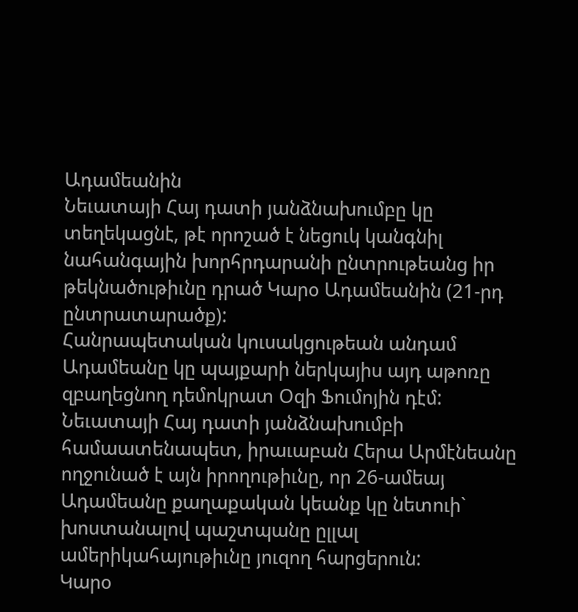Ադամեանին
Նեւատայի Հայ դատի յանձնախումբը կը տեղեկացնէ, թէ որոշած է նեցուկ կանգնիլ նահանգային խորհրդարանի ընտրութեանց իր թեկնածութիւնը դրած Կարօ Ադամեանին (21-րդ ընտրատարածք):
Հանրապետական կուսակցութեան անդամ Ադամեանը կը պայքարի ներկայիս այդ աթոռը զբաղեցնող դեմոկրատ Օզի Ֆումոյին դէմ:
Նեւատայի Հայ դատի յանձնախումբի համաատենապետ, իրաւաբան Հերա Արմէնեանը ողջունած է այն իրողութիւնը, որ 26-ամեայ Ադամեանը քաղաքական կեանք կը նետուի` խոստանալով պաշտպանը ըլլալ ամերիկահայութիւնը յուզող հարցերուն:
Կարօ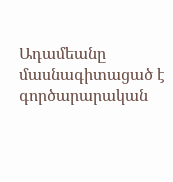Ադամեանը մասնագիտացած է գործարարական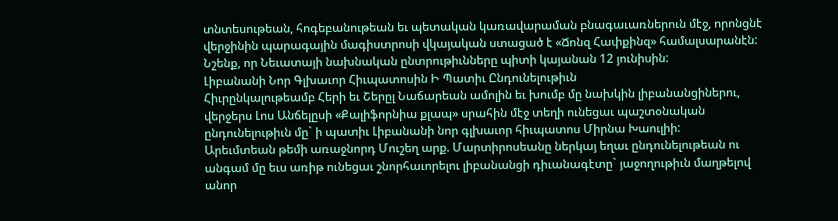տնտեսութեան, հոգեբանութեան եւ պետական կառավարաման բնագաւառներուն մէջ, որոնցնէ վերջինին պարագային մագիստրոսի վկայական ստացած է «Ճոնզ Հափքինզ» համալսարանէն:
Նշենք, որ Նեւատայի նախնական ընտրութիւնները պիտի կայանան 12 յունիսին:
Լիբանանի Նոր Գլխաւոր Հիւպատոսին Ի Պատիւ Ընդունելութիւն
Հիւրընկալութեամբ Հերի եւ Շերըլ Նաճարեան ամոլին եւ խումբ մը նախկին լիբանանցիներու, վերջերս Լոս Անճելըսի «Քալիֆորնիա քլապ» սրահին մէջ տեղի ունեցաւ պաշտօնական ընդունելութիւն մը` ի պատիւ Լիբանանի նոր գլխաւոր հիւպատոս Միրնա Խաուլիի:
Արեւմտեան թեմի առաջնորդ Մուշեղ արք. Մարտիրոսեանը ներկայ եղաւ ընդունելութեան ու անգամ մը եւս առիթ ունեցաւ շնորհաւորելու լիբանանցի դիւանագէտը` յաջողութիւն մաղթելով անոր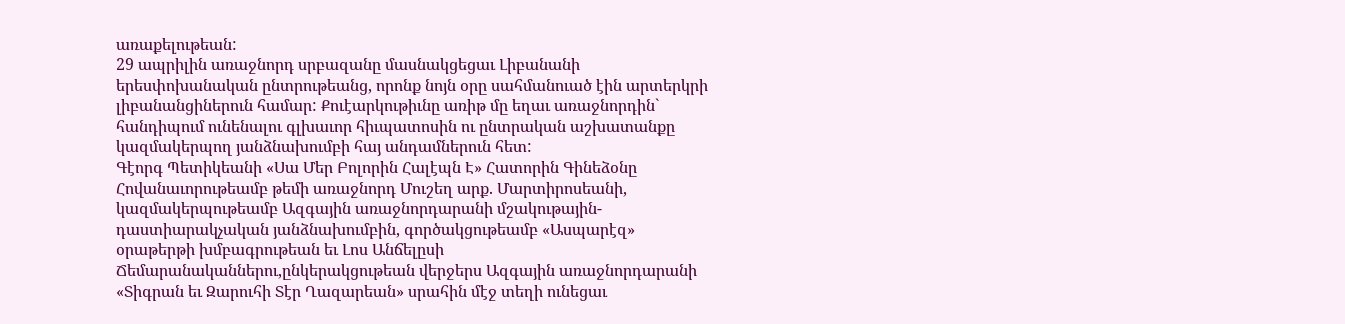առաքելութեան:
29 ապրիլին առաջնորդ սրբազանը մասնակցեցաւ Լիբանանի երեսփոխանական ընտրութեանց, որոնք նոյն օրը սահմանուած էին արտերկրի լիբանանցիներուն համար: Քուէարկութիւնը առիթ մը եղաւ առաջնորդին` հանդիպում ունենալու գլխաւոր հիւպատոսին ու ընտրական աշխատանքը կազմակերպող յանձնախումբի հայ անդամներուն հետ:
Գէորգ Պետիկեանի «Սա Մեր Բոլորին Հալէպն Է» Հատորին Գինեձօնը
Հովանաւորութեամբ թեմի առաջնորդ Մուշեղ արք. Մարտիրոսեանի, կազմակերպութեամբ Ազգային առաջնորդարանի մշակութային-դաստիարակչական յանձնախումբին, գործակցութեամբ «Ասպարէզ» օրաթերթի խմբագրութեան եւ Լոս Անճելըսի Ճեմարանականներու,ընկերակցութեան վերջերս Ազգային առաջնորդարանի «Տիգրան եւ Զարուհի Տէր Ղազարեան» սրահին մէջ տեղի ունեցաւ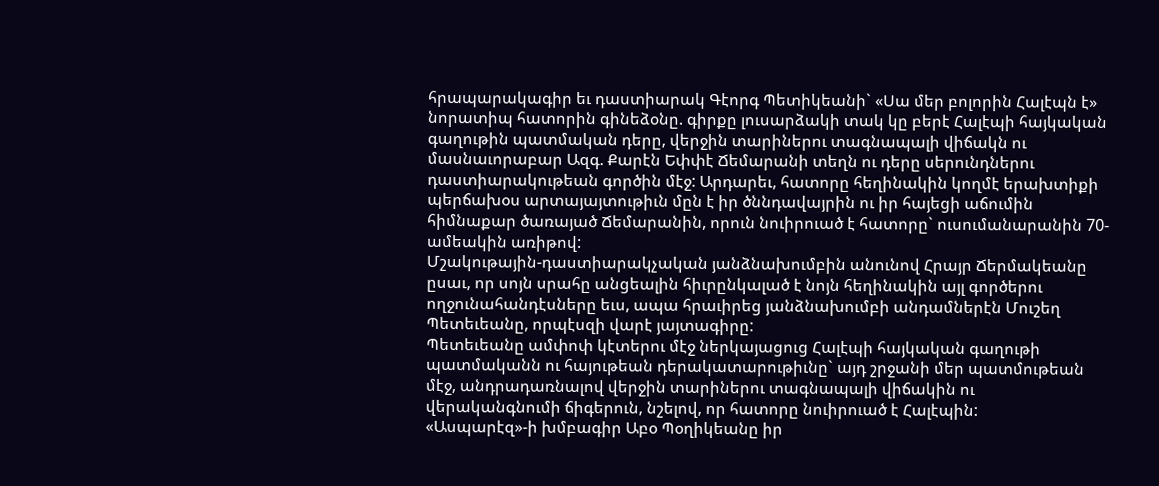հրապարակագիր եւ դաստիարակ Գէորգ Պետիկեանի` «Սա մեր բոլորին Հալէպն է» նորատիպ հատորին գինեձօնը. գիրքը լուսարձակի տակ կը բերէ Հալէպի հայկական գաղութին պատմական դերը, վերջին տարիներու տագնապալի վիճակն ու մասնաւորաբար Ազգ. Քարէն Եփփէ Ճեմարանի տեղն ու դերը սերունդներու դաստիարակութեան գործին մէջ: Արդարեւ, հատորը հեղինակին կողմէ երախտիքի պերճախօս արտայայտութիւն մըն է իր ծննդավայրին ու իր հայեցի աճումին հիմնաքար ծառայած Ճեմարանին, որուն նուիրուած է հատորը` ուսումանարանին 70-ամեակին առիթով:
Մշակութային-դաստիարակչական յանձնախումբին անունով Հրայր Ճերմակեանը ըսաւ, որ սոյն սրահը անցեալին հիւրընկալած է նոյն հեղինակին այլ գործերու ողջունահանդէսները եւս, ապա հրաւիրեց յանձնախումբի անդամներէն Մուշեղ Պետեւեանը, որպէսզի վարէ յայտագիրը:
Պետեւեանը ամփոփ կէտերու մէջ ներկայացուց Հալէպի հայկական գաղութի պատմականն ու հայութեան դերակատարութիւնը` այդ շրջանի մեր պատմութեան մէջ, անդրադառնալով վերջին տարիներու տագնապալի վիճակին ու վերականգնումի ճիգերուն, նշելով, որ հատորը նուիրուած է Հալէպին:
«Ասպարէզ»-ի խմբագիր Աբօ Պօղիկեանը իր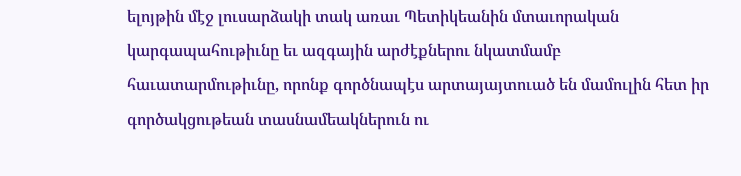ելոյթին մէջ լուսարձակի տակ առաւ Պետիկեանին մտաւորական կարգապահութիւնը եւ ազգային արժէքներու նկատմամբ հաւատարմութիւնը, որոնք գործնապէս արտայայտուած են մամուլին հետ իր գործակցութեան տասնամեակներուն ու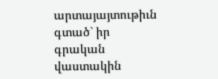արտայայտութիւն գտած` իր գրական վաստակին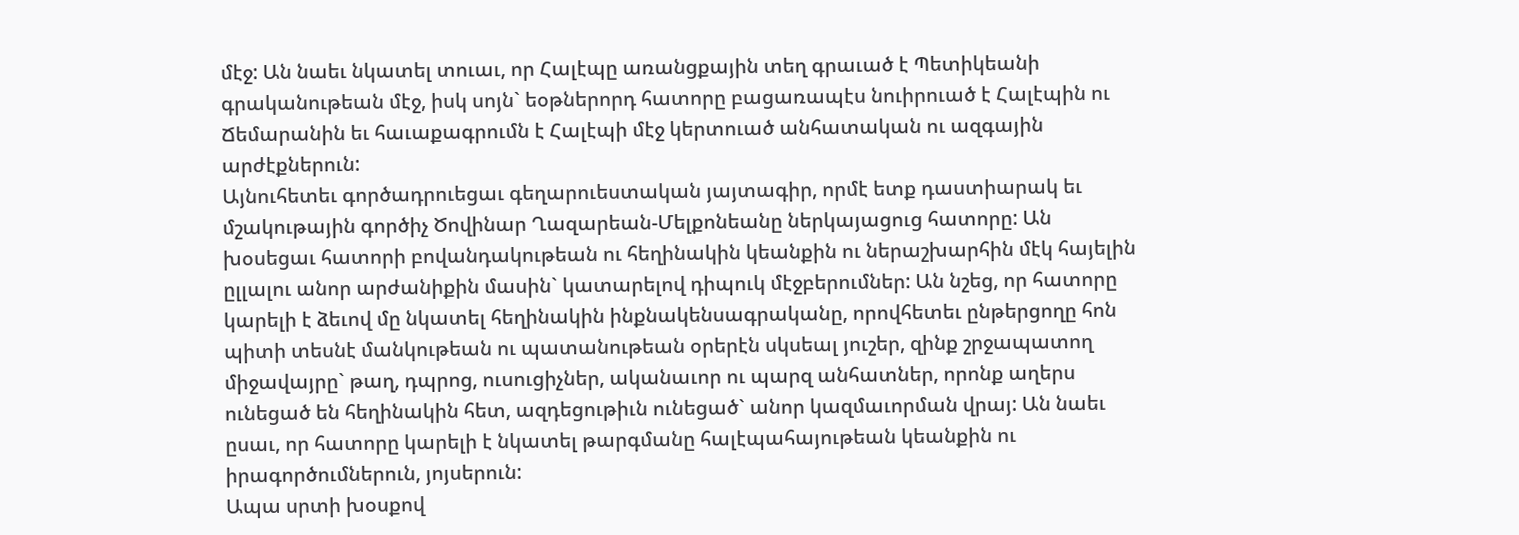մէջ: Ան նաեւ նկատել տուաւ, որ Հալէպը առանցքային տեղ գրաւած է Պետիկեանի գրականութեան մէջ, իսկ սոյն` եօթներորդ հատորը բացառապէս նուիրուած է Հալէպին ու Ճեմարանին եւ հաւաքագրումն է Հալէպի մէջ կերտուած անհատական ու ազգային արժէքներուն:
Այնուհետեւ գործադրուեցաւ գեղարուեստական յայտագիր, որմէ ետք դաստիարակ եւ մշակութային գործիչ Ծովինար Ղազարեան-Մելքոնեանը ներկայացուց հատորը: Ան խօսեցաւ հատորի բովանդակութեան ու հեղինակին կեանքին ու ներաշխարհին մէկ հայելին ըլլալու անոր արժանիքին մասին` կատարելով դիպուկ մէջբերումներ: Ան նշեց, որ հատորը կարելի է ձեւով մը նկատել հեղինակին ինքնակենսագրականը, որովհետեւ ընթերցողը հոն պիտի տեսնէ մանկութեան ու պատանութեան օրերէն սկսեալ յուշեր, զինք շրջապատող միջավայրը` թաղ, դպրոց, ուսուցիչներ, ականաւոր ու պարզ անհատներ, որոնք աղերս ունեցած են հեղինակին հետ, ազդեցութիւն ունեցած` անոր կազմաւորման վրայ: Ան նաեւ ըսաւ, որ հատորը կարելի է նկատել թարգմանը հալէպահայութեան կեանքին ու իրագործումներուն, յոյսերուն:
Ապա սրտի խօսքով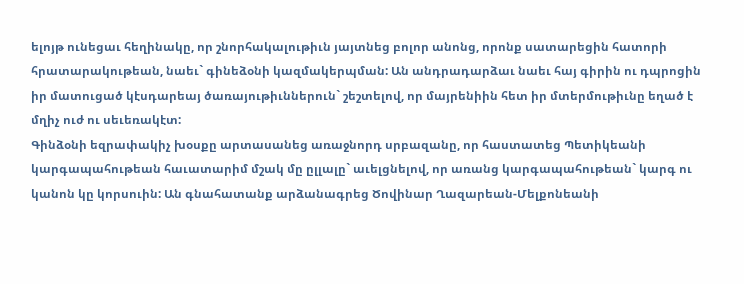ելոյթ ունեցաւ հեղինակը, որ շնորհակալութիւն յայտնեց բոլոր անոնց, որոնք սատարեցին հատորի հրատարակութեան, նաեւ` գինեձօնի կազմակերպման: Ան անդրադարձաւ նաեւ հայ գիրին ու դպրոցին իր մատուցած կէսդարեայ ծառայութիւններուն` շեշտելով, որ մայրենիին հետ իր մտերմութիւնը եղած է մղիչ ուժ ու սեւեռակէտ:
Գինձօնի եզրափակիչ խօսքը արտասանեց առաջնորդ սրբազանը, որ հաստատեց Պետիկեանի կարգապահութեան հաւատարիմ մշակ մը ըլլալը` աւելցնելով, որ առանց կարգապահութեան` կարգ ու կանոն կը կորսուին: Ան գնահատանք արձանագրեց Ծովինար Ղազարեան-Մելքոնեանի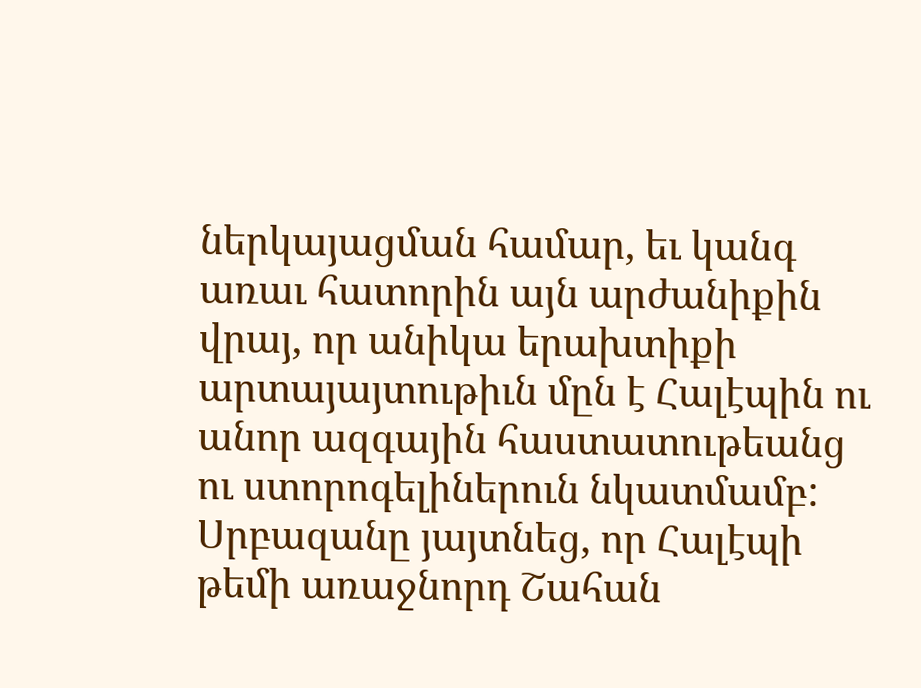ներկայացման համար, եւ կանգ առաւ հատորին այն արժանիքին վրայ, որ անիկա երախտիքի արտայայտութիւն մըն է Հալէպին ու անոր ազգային հաստատութեանց ու ստորոգելիներուն նկատմամբ: Սրբազանը յայտնեց, որ Հալէպի թեմի առաջնորդ Շահան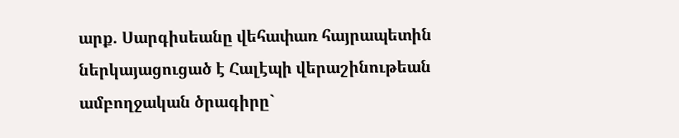արք. Սարգիսեանը վեհափառ հայրապետին ներկայացուցած է Հալէպի վերաշինութեան ամբողջական ծրագիրը`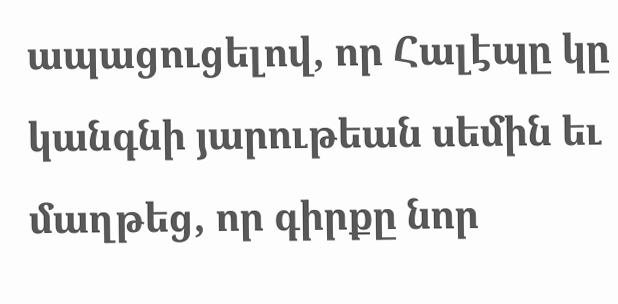ապացուցելով, որ Հալէպը կը կանգնի յարութեան սեմին եւ մաղթեց, որ գիրքը նոր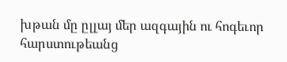խթան մը ըլլայ մեր ազգային ու հոգեւոր հարստութեանց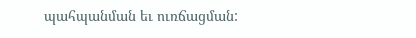պահպանման եւ ուռճացման: